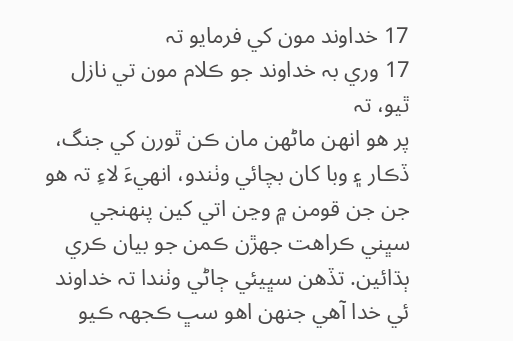17 خداوند مون کي فرمايو تہ
17 وري بہ خداوند جو ڪلام مون تي نازل ٿيو، تہ
پر هو انهن ماڻهن مان ڪن ٿورن کي جنگ، ڏڪار ۽ وبا کان بچائي وٺندو، انهيءَ لاءِ تہ هو جن جن قومن ۾ وڃن اتي کين پنهنجي سڀني ڪراهت جهڙن ڪمن جو بيان ڪري ٻڌائين. تڏهن سڀيئي ڄاڻي وٺندا تہ خداوند ئي خدا آهي جنهن اهو سڀ ڪجھہ ڪيو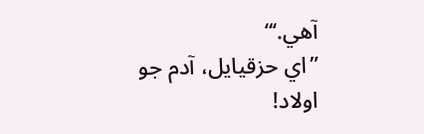آهي.‘“
”اي حزقيايل، آدم جو اولاد!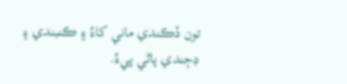تون ڏڪندي ماني کاءُ ۽ ڪنبندي ۽ ڊڄندي پاڻي پيءُ.